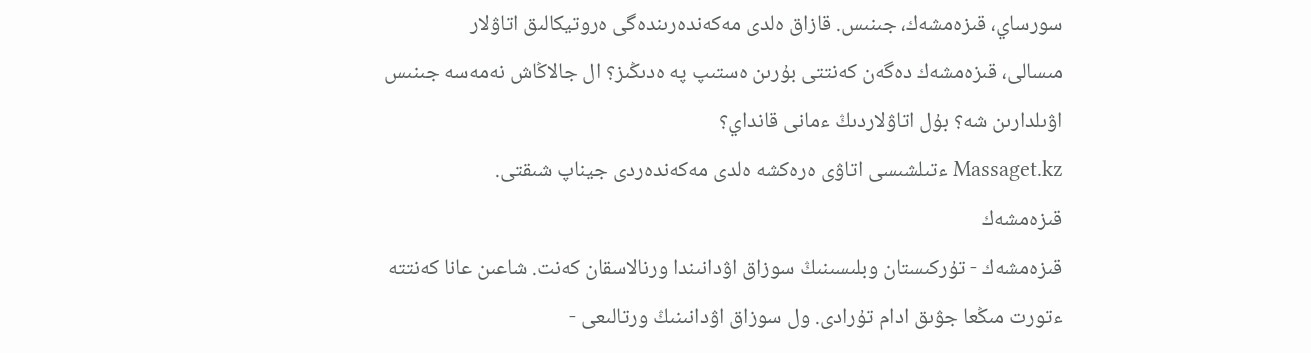سورساي، قىزەمشەك، جىنىس. قازاق ەلدى مەكەندەرىندەگى ەروتيكالىق اتاۋلار
مىسالى، قىزەمشەك دەگەن كەنتتى بۇرىن ەستىپ پە ەدىڭىز؟ ال جالاڭاش نەمەسە جىنىس اۋىلدارىن شە؟ بۇل اتاۋلاردىڭ ءمانى قانداي؟
Massaget.kz ءتىلشىسى اتاۋى ەرەكشە ەلدى مەكەندەردى جيناپ شىقتى.
قىزەمشەك
قىزەمشەك - تۇركىستان وبلىسىنىڭ سوزاق اۋدانىندا ورنالاسقان كەنت. شاعىن عانا كەنتتە ءتورت مىڭعا جۋىق ادام تۇرادى. ول سوزاق اۋدانىنىڭ ورتالىعى -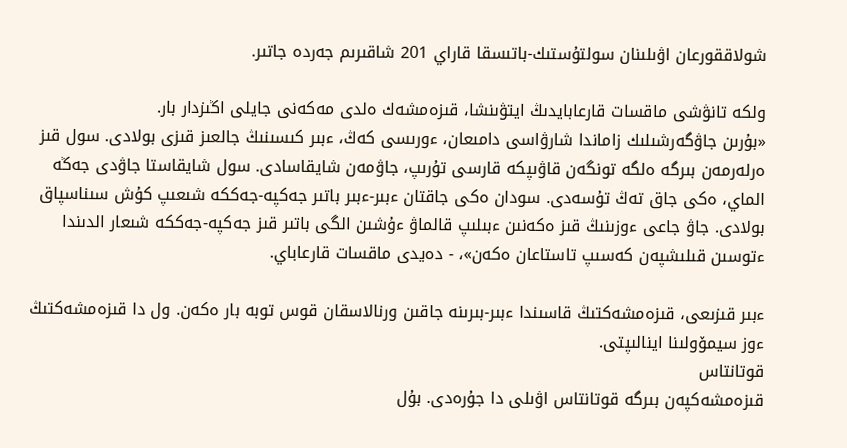شولاققورعان اۋىلىنان سولتۇستىك-باتىسقا قاراي 201 شاقىرىم جەردە جاتىر.

ولكە تانۋشى ماقسات قارعابايدىڭ ايتۋىنشا، قىزەمشەك ەلدى مەكەنى جايلى اڭىزدار بار.
«بۇرىن جاۋگەرشىلىك زاماندا شارۋاسى دامىعان، ءورىسى كەڭ، ءبىر كىسىنىڭ جالعىز قىزى بولادى. سول قىز ەرلەرمەن بىرگە ەلگە تونگەن قاۋىپكە قارسى تۇرىپ، جاۋمەن شايقاسادى. سول شايقاستا جاۋدى جەڭە الماي، ەكى جاق تەڭ تۇسەدى. سودان ەكى جاقتان ءبىر-ءبىر باتىر جەكپە-جەككە شىعىپ كۇش سىناسپاق بولادى. جاۋ جاعى ءوزىنىڭ قىز ەكەنىن ءبىلىپ قالماۋ ءۇشىن الگى باتىر قىز جەكپە-جەككە شىعار الدىندا ءتوسىن قىلىشپەن كەسىپ تاستاعان ەكەن»، - دەيدى ماقسات قارعاباي.

ءبىر قىزىعى، قىزەمشەكتىڭ قاسىندا ءبىر-بىرىنە جاقىن ورنالاسقان قوس توبە بار ەكەن. ول دا قىزەمشەكتىڭ ءوز سيمۆولىنا اينالىپتى.
قوتانتاس
قىزەمشەكپەن بىرگە قوتانتاس اۋىلى دا جۇرەدى. بۇل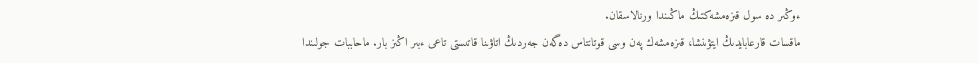ءوڭىر دە سول قىزەمشەكتىڭ ماڭىندا ورنالاسقان.
ماقسات قارعابايدىڭ ايتۋىنشا، قىزەمشەك پەن وسى قوتانتاس دەگەن جەردىڭ اتاۋىنا قاتىستى تاعى ءبىر اڭىز بار. ماحاببات جولىندا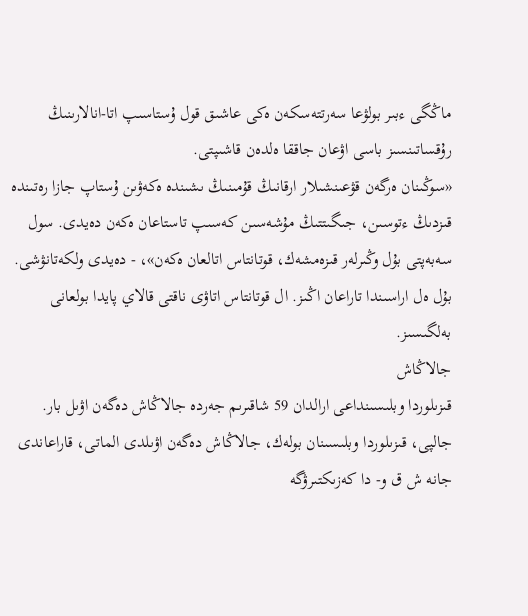ماڭگى ءبىر بولۋعا سەرتتەسكەن ەكى عاشىق قول ۇستاسىپ اتا-انالارىنىڭ رۇقساتىنسىز باسى اۋعان جاققا ەلدەن قاشىپتى.
«سوڭىنان ەرگەن قۋعىنشىلار ارقانىڭ قۇمىنىڭ ىشىندە ەكەۋىن ۇستاپ جازا رەتىندە قىزدىڭ ءتوسىن، جىگىتتىڭ مۇشەسىن كەسىپ تاستاعان ەكەن دەيدى. سول سەبەپتى بۇل وڭىرلەر قىزەمشەك، قوتانتاس اتالعان ەكەن»، - دەيدى ولكەتانۋشى.
بۇل ەل اراسىندا تاراعان اڭىز. ال قوتانتاس اتاۋى ناقتى قالاي پايدا بولعانى بەلگىسىز.
جالاڭاش
قىزىلوردا وبلىسىنداعى ارالدان 59 شاقىرىم جەردە جالاڭاش دەگەن اۋىل بار. جالپى، قىزىلوردا وبلىسىنان بولەك، جالاڭاش دەگەن اۋىلدى الماتى، قاراعاندى جانە ش ق و- دا كەزىكتىرۋگە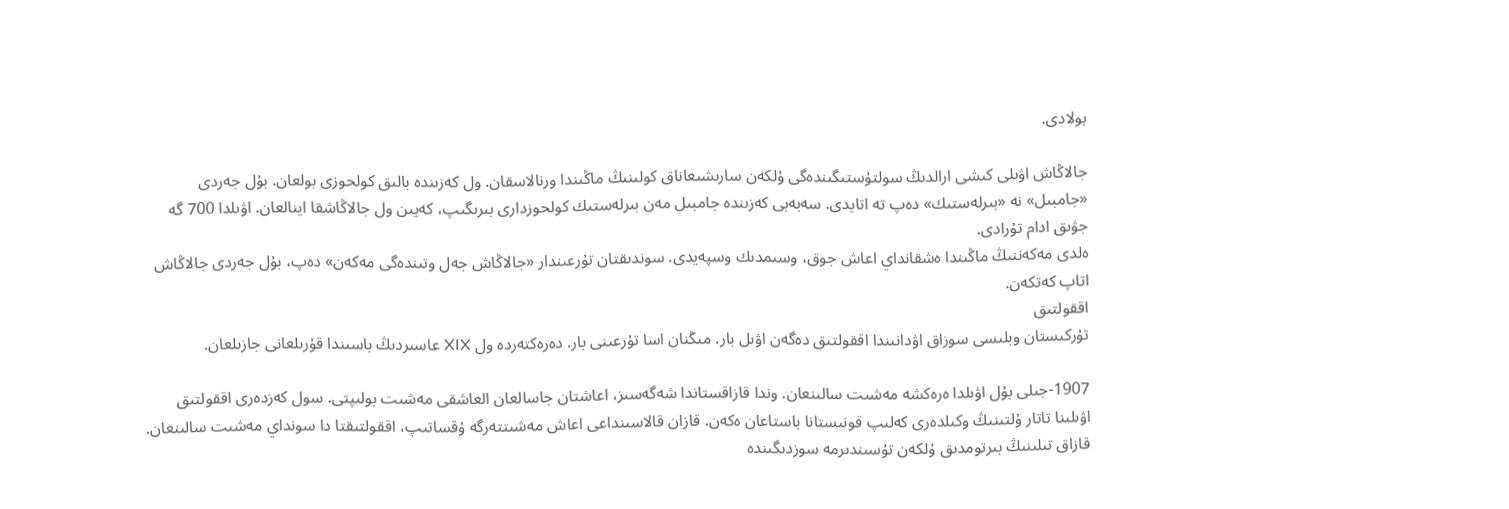بولادى.

جالاڭاش اۋىلى كىشى ارالدىڭ سولتۇستىگىندەگى ۇلكەن سارىشىعاناق كولىنىڭ ماڭىندا ورنالاسقان. ول كەزىندە بالىق كولحوزى بولعان. بۇل جەردى «جامبىل» نە «بىرلەستىك» دەپ تە اتايدى. سەبەبى كەزىندە جامبىل مەن بىرلەستىك كولحوزدارى بىرىگىپ، كەيىن ول جالاڭاشقا اينالعان. اۋىلدا 700 گە جۋىق ادام تۇرادى.
ەلدى مەكەننىڭ ماڭىندا ەشقانداي اعاش جوق، وسىمدىك وسپەيدى. سوندىقتان تۇرعىندار «جالاڭاش جەل وتىندەگى مەكەن» دەپ، بۇل جەردى جالاڭاش اتاپ كەتكەن.
اققولتىق
تۇركىستان وبلىسى سوزاق اۋدانىندا اققولتىق دەگەن اۋىل بار. مىڭنان اسا تۇرعىنى بار. دەرەكتەردە ول XIX عاسىردىڭ باسىندا قۇرىلعانى جازىلعان.

1907-جىلى بۇل اۋىلدا ەرەكشە مەشىت سالىنعان. وندا قازاقستاندا شەگەسىز، اعاشتان جاسالعان العاشقى مەشىت بولىپتى. سول كەزدەرى اققولتىق اۋىلىنا تاتار ۇلتىنىڭ وكىلدەرى كەلىپ قونىستانا باستاعان ەكەن. قازان قالاسىنداعى اعاش مەشىتتەرگە ۇقساتىپ، اققولتىقتا دا سونداي مەشىت سالىنعان.
قازاق تىلىنىڭ بىرتومدىق ۇلكەن تۇسىندىرمە سوزدىگىندە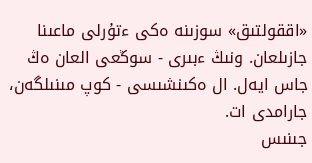«اققولتىق» سوزىنە ەكى ءتۇرلى ماعىنا جازىلعان. ونىڭ ءبىرى - سوڭعى العان ەڭ جاس ايەل. ال ەكىنشىسى - كوپ مىنىلگەن، جارامدى ات.
جىنىس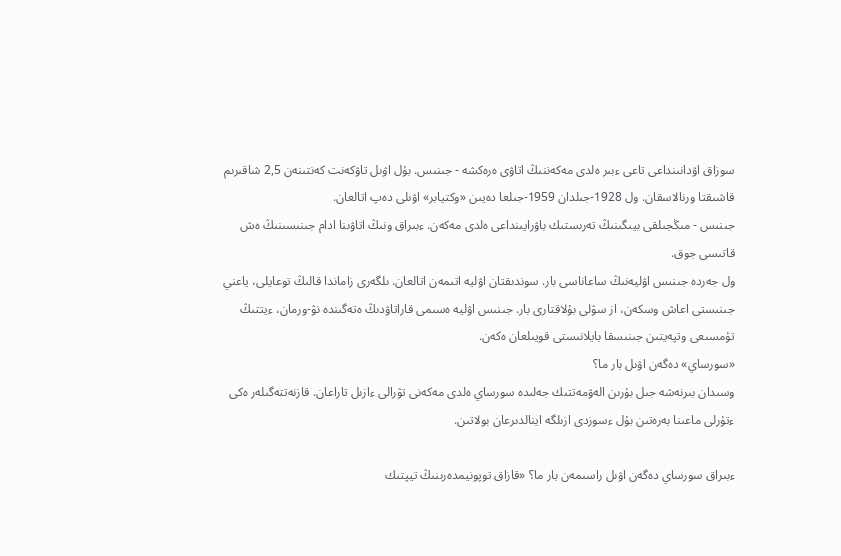سوزاق اۋدانىنداعى تاعى ءبىر ەلدى مەكەننىڭ اتاۋى ەرەكشە - جىنىس. بۇل اۋىل تاۋكەنت كەنتىنەن 2,5 شاقىرىم قاشىقتا ورنالاسقان. ول 1928-جىلدان 1959-جىلعا دەيىن «وكتيابر» اۋىلى دەپ اتالعان.
جىنىس - مىڭجىلقى بيىگىنىڭ تەرىستىك باۋرايىنداعى ەلدى مەكەن. ءبىراق ونىڭ اتاۋىنا ادام جىنىسىنىڭ ەش قاتىسى جوق.
ول جەردە جىنىس اۋليەنىڭ ساعاناسى بار. سوندىقتان اۋليە اتىمەن اتالعان. ىلگەرى زاماندا قالىڭ توعايلى، ياعني جىنىستى اعاش وسكەن، از سۋلى بۇلاقتارى بار. جىنىس اۋليە ەسىمى قاراتاۋدىڭ ەتەگىندە نۋ-ورمان، ءيتتىڭ تۇمسىعى وتپەيتىن جىنىسقا بايلانىستى قويىلعان ەكەن.
«سورساي» دەگەن اۋىل بار ما؟
وسىدان بىرنەشە جىل بۇرىن الەۋمەتتىك جەلىدە سورساي ەلدى مەكەنى تۋرالى ءازىل تاراعان. قازنەتتەگىلەر ەكى ءتۇرلى ماعىنا بەرەتىن بۇل ءسوزدى ازىلگە اينالدىرعان بولاتىن.

ءبىراق سورساي دەگەن اۋىل راسىمەن بار ما؟ «قازاق توپونيمدەرىنىڭ تيپتىك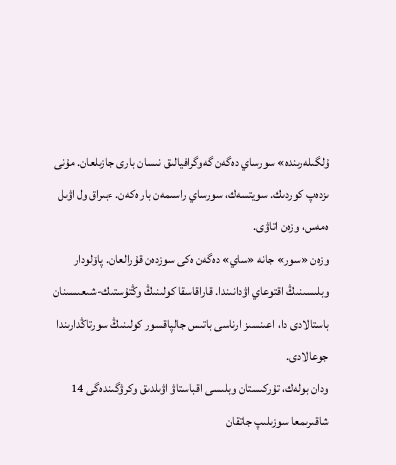ۇلگىلەرىندە» سورساي دەگەن گەوگرافيالىق نىسان بارى جازىلعان. مۇنى ىزدەپ كوردىك. سويتسەك، سورساي راسىمەن بار ەكەن. ءبىراق ول اۋىل ەمەس، وزەن اتاۋى.
وزەن «سور» جانە «ساي» دەگەن ەكى سوزدەن قۇرالعان. پاۆلودار وبلىسىنىڭ اقتوعاي اۋدانىندا. قاراقاسقا كولىنىڭ وڭتۇستىك-شىعىسىنان باستالادى دا، اعىنسىز ارناسى باتىس جالپاقسور كولىنىڭ سورتاڭدارىندا جوعالادى.
ودان بولەك، تۇركىستان وبلىسى اقباستاۋ اۋىلدىق وكرۋگىندەگى 14 شاقىرىمعا سوزىلىپ جاتقان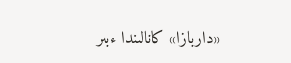«داربازا» كانالىندا ءبىر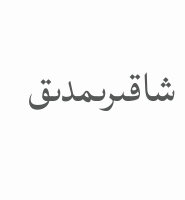شاقىرىمدىق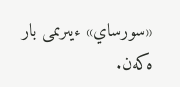«سورساي» ءيىرىمى بار ەكەن.